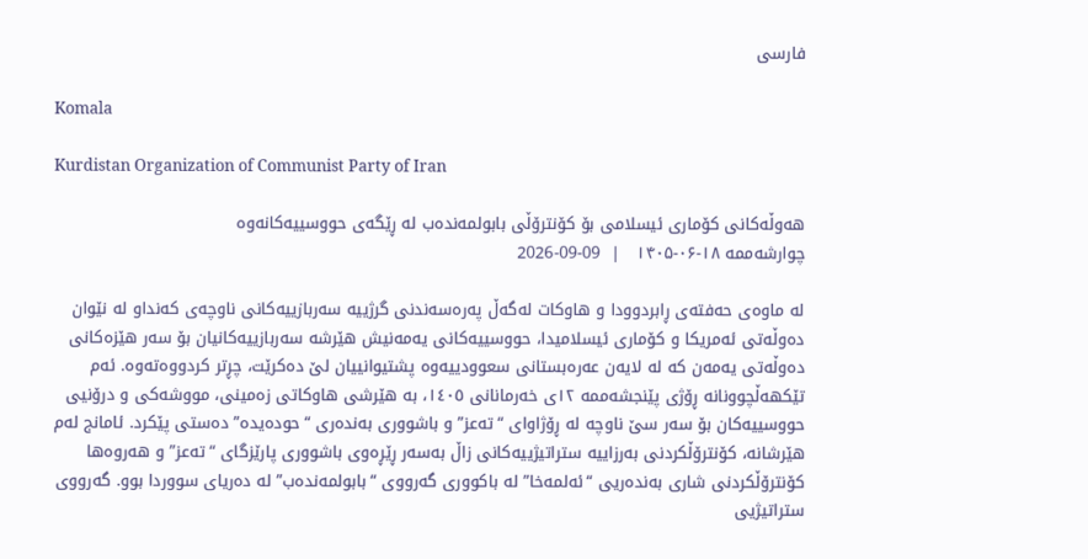فارسی

Komala

Kurdistan Organization of Communist Party of Iran

هەوڵەکانی کۆماری ئیسلامی بۆ کۆنترۆڵی بابولمەندەب لە ڕێگەی حووسییەکانەوە
چوارشەممە ۱۸-۰۶-۱۴۰۵   |  09-09-2026

لە ماوەی حەفتەی ڕابردوودا و هاوکات لەگەڵ پەرەسەندنی گرژییە سەربازییەکانی ناوچەی کەنداو لە نێوان دەوڵەتی ئەمریکا و کۆماری ئیسلامیدا، حووسییەکانی یەمەنیش هێرشە سەربازییەکانیان بۆ سەر هێزەکانی دەوڵەتی یەمەن کە لە لایەن عەرەبستانی سعوودییەوە پشتیوانییان لێ دەکرێت، چڕتر کردووەتەوە. ئەم تێکهەڵچوونانە ڕۆژی پێنجشەممە ١٢ی خەرمانانی ١٤٠٥، بە هێرشی هاوکاتی زەمینی، مووشەکی و درۆنیی حووسییەکان بۆ سەر سێ ناوچە لە ڕۆژاوای “تەعز” و باشووری بەندەری “حودەیدە” دەستی پێکرد. ئامانج لەم هێرشانە، کۆنترۆڵکردنی بەرزاییە ستراتیژییەکانی زاڵ بەسەر ڕێڕەوی باشووری پارێزگای “تەعز” و هەروەها کۆنترۆڵکردنی شاری بەندەریی “ئەلمەخا” لە باکووری گەرووی “بابولمەندەب” لە دەریای سووردا بوو. گەرووی ستراتیژیی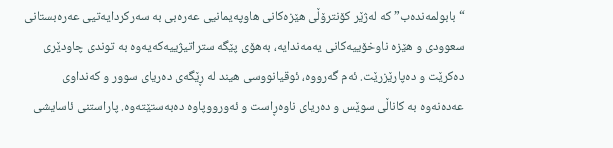“بابولمەندەب” کە لەژێر کۆنترۆڵی هێزەکانی هاوپەیمانیی عەرەبی بە سەرکردایەتیی عەرەبستانی سعوودی و هێزە ناوخۆییەکانی یەمەندایە، بەهۆی پێگە ستراتیژییەکەیەوە بە توندی چاودێری دەکرێت و دەپارێزرێت. ئەم گەرووە، ئوقیانووسی هیند لە ڕێگەی دەریای سوور و کەنداوی عەدەنەوە بە کاناڵی سوێس و دەریای ناوەڕاست و ئەورووپاوە دەبەستێتەوە. پاراستنی ئاسایشی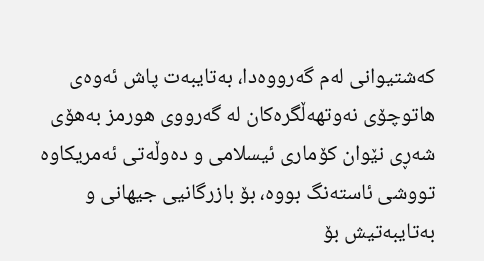کەشتیوانی لەم گەرووەدا، بەتایبەت پاش ئەوەی هاتوچۆی نەوتهەڵگرەکان لە گەرووی هورمز بەهۆی شەڕی نێوان کۆماری ئیسلامی و دەوڵەتی ئەمریکاوە تووشی ئاستەنگ بووە، بۆ بازرگانیی جیهانی و بەتایبەتیش بۆ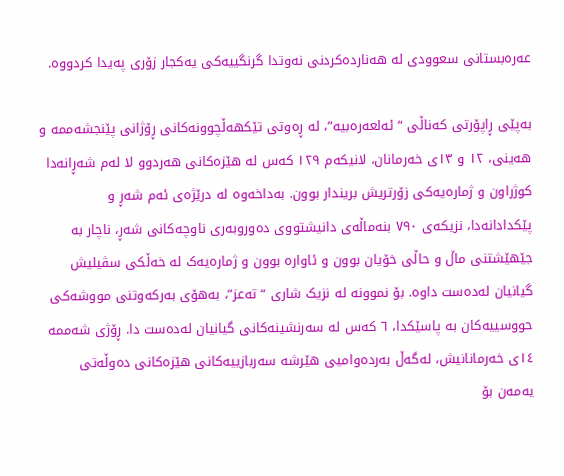عەرەبستانی سعوودی لە هەناردەکردنی نەوتدا گرنگییەکی یەکجار زۆری پەیدا کردووە.

بەپێی ڕاپۆرتی کەناڵی “ئەلعەرەبیە”، لە ڕەوتی تێکهەڵچوونەکانی ڕۆژانی پێنجشەممە و هەینی، ١٢ و ١٣ی خەرمانان، لانیکەم ١٢٩ کەس لە هێزەکانی هەردوو لا لەم شەڕانەدا کوژراون و ژمارەیەکی زۆرتریش بریندار بوون. بەداخەوە لە درێژەی ئەم شەڕ و پێکدادانەدا، نزیکەی ٧٩٠ بنەماڵەی دانیشتووی دەوروبەری ناوچەکانی شەڕ، ناچار بە جێهێشتنی ماڵ و حاڵی خۆیان بوون و ئاوارە بوون و ژمارەیەک لە خەڵکی سڤیلیش گیانیان لەدەست داوە. بۆ نموونە لە نزیک شاری “تەعز”، بەهۆی بەرکەوتنی مووشەکی حووسییەکان بە پاسێکدا، ٦ کەس لە سەرنشینەکانی گیانیان لەدەست دا. ڕۆژی شەممە ١٤ی خەرمانانیش، لەگەڵ بەردەوامیی هێرشە سەربازییەکانی هێزەکانی دەوڵەتی یەمەن بۆ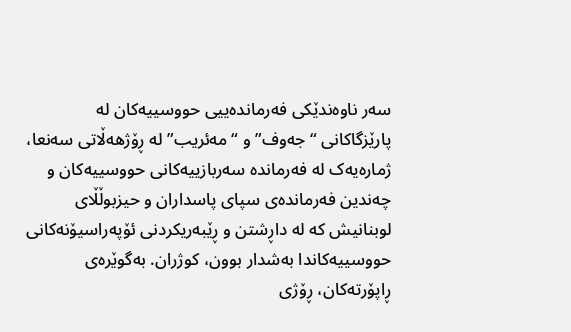سەر ناوەندێکی فەرماندەییی حووسییەکان لە پارێزگاکانی “جەوف” و “مەئریب” لە ڕۆژهەڵاتی سەنعا، ژمارەیەک لە فەرماندە سەربازییەکانی حووسییەکان و چەندین فەرماندەی سپای پاسداران و حیزبوڵڵای لوبنانیش کە لە داڕشتن و ڕێبەریکردنی ئۆپەراسیۆنەکانی حووسییەکاندا بەشدار بوون، کوژران. بەگوێرەی ڕاپۆرتەکان، ڕۆژی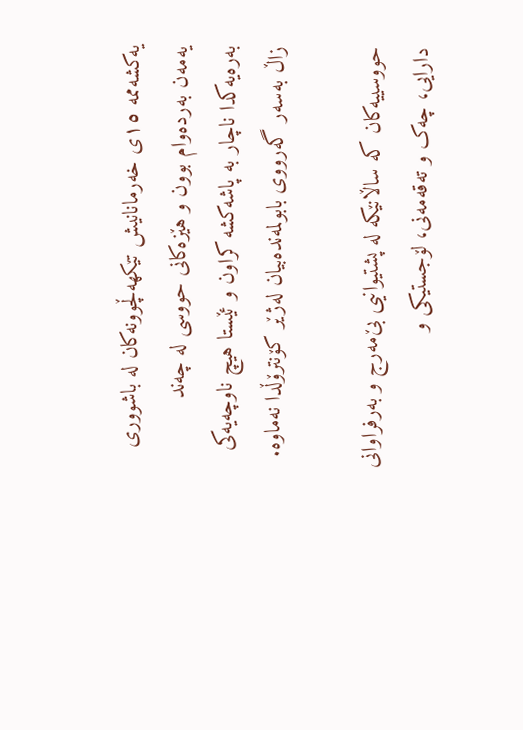یەکشەممە ١٥ی خەرمانانیش تێکهەڵچوونەکان لە باشووری یەمەن بەردەوام بوون و هێزەکانی حووسی لە چەند بەرەیەکدا ناچار بە پاشەکشە کراون و ئێستا هیچ ناوچەیەکی زاڵ بەسەر گەرووی بابولمەندەبیان لەژێر کۆنترۆڵدا نەماوە.

حووسییەکان کە ساڵانێکە لە پشتیوانیی بێ‌مەرج و بەرفراوانی دارایی، چەک و تەقەمەنی، لۆجستیکی و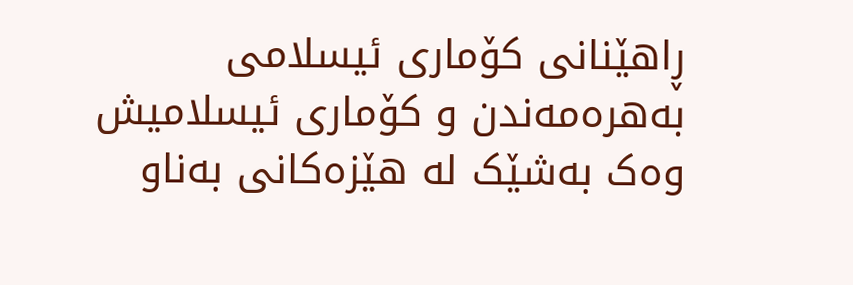ڕاهێنانی کۆماری ئیسلامی بەهرەمەندن و کۆماری ئیسلامیش وەک بەشێک لە هێزەکانی بەناو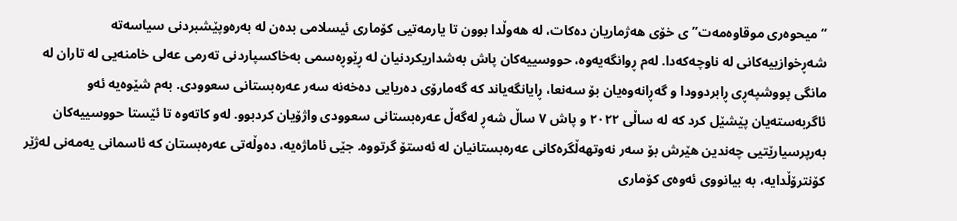“میحوەری موقاوەمەت”ی خۆی هەژماریان دەکات، لە هەوڵدا بوون تا یارمەتیی کۆماری ئیسلامی بدەن لە بەرەوپێشبردنی سیاسەتە شەڕخوازییەکانی لە ناوچەکەدا. لەم ڕوانگەیەوە، حووسییەکان پاش بەشداریکردنیان لە ڕێوڕەسمی بەخاکسپاردنی تەرمی عەلی خامنەیی لە تاران لە مانگی پووشپەڕی ڕابردوودا و گەڕانەوەیان بۆ سەنعا، ڕایانگەیاند کە گەمارۆی دەریایی دەخەنە سەر عەرەبستانی سعوودی. بەم شێوەیە ئەو ئاگربەستەیان پێشێل کرد کە لە ساڵی ٢٠٢٢ و پاش ٧ ساڵ شەڕ لەگەڵ عەرەبستانی سعوودی واژۆیان کردبوو. لەو کاتەوە تا ئێستا حووسییەکان بەرپرسیارێتیی چەندین هێرش بۆ سەر نەوتهەڵگرەکانی عەرەبستانیان لە ئەستۆ گرتووە. جێی ئاماژەیە، دەوڵەتی عەرەبستان کە ئاسمانی یەمەنی لەژێر کۆنترۆڵدایە، بە بیانووی ئەوەی کۆماری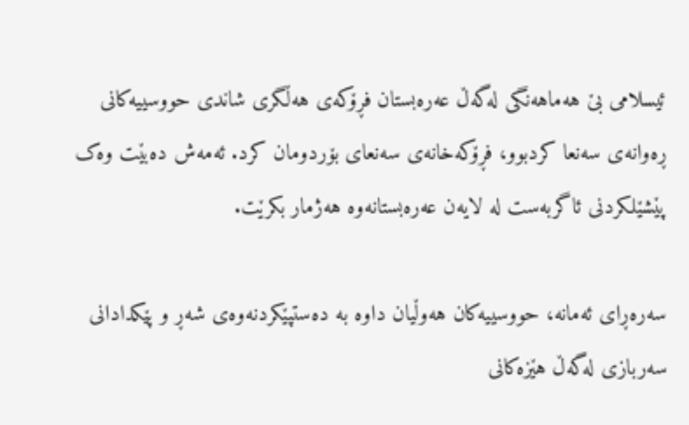ئیسلامی بێ هەماهەنگی لەگەڵ عەرەبستان فڕۆکەی هەڵگری شاندی حووسییەکانی ڕەوانەی سەنعا کردبوو، فڕۆکەخانەی سەنعای بۆردومان کرد. ئەمەش دەبێت وەک پێشێلکردنی ئاگربەست لە لایەن عەرەبستانەوە هەژمار بکرێت.

سەرەڕای ئەمانە، حووسییەکان هەوڵیان داوە بە دەستپێکردنەوەی شەڕ و پێکدادانی سەربازی لەگەڵ هێزەکانی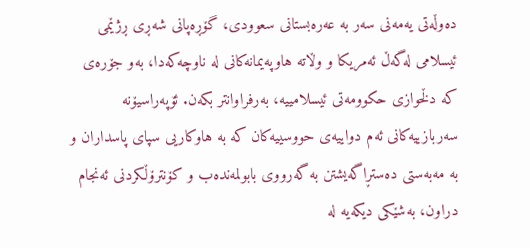دەوڵەتی یەمەنی سەر بە عەرەبستانی سعوودی، گۆڕەپانی شەڕی ڕژێمی ئیسلامی لەگەڵ ئەمریکا و وڵاتە هاوپەیمانەکانی لە ناوچەکەدا، بەو جۆرەی کە دڵخوازی حکوومەتی ئیسلامییە، بەرفراوانتر بکەن. ئۆپەراسیۆنە سەربازییەکانی ئەم دواییەی حووسییەکان کە بە هاوکاریی سپای پاسداران و بە مەبەستی دەستڕاگەیشتن بە گەرووی بابولمەندەب و کۆنترۆڵکردنی ئەنجام دراون، بەشێکی دیکەیە لە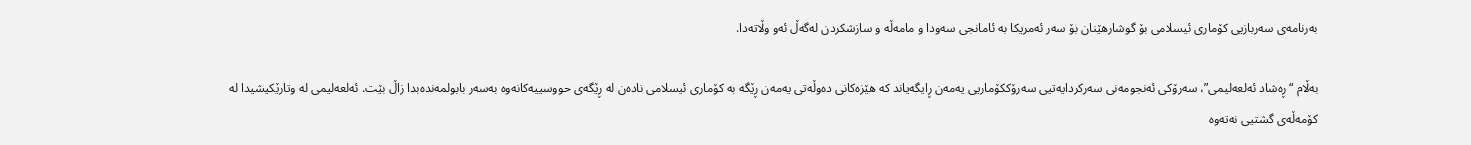بەرنامەی سەربازیی کۆماری ئیسلامی بۆ گوشارهێنان بۆ سەر ئەمریکا بە ئامانجی سەودا و مامەڵە و سازشکردن لەگەڵ ئەو وڵاتەدا.

بەڵام “ڕەشاد ئەلعەلیمی”، سەرۆکی ئەنجومەنی سەرکردایەتیی سەرۆککۆماریی یەمەن ڕایگەیاند کە هێزەکانی دەوڵەتی یەمەن ڕێگە بە کۆماری ئیسلامی نادەن لە ڕێگەی حووسییەکانەوە بەسەر بابولمەندەبدا زاڵ بێت. ئەلعەلیمی لە وتارێکیشیدا لە کۆمەڵەی گشتیی نەتەوە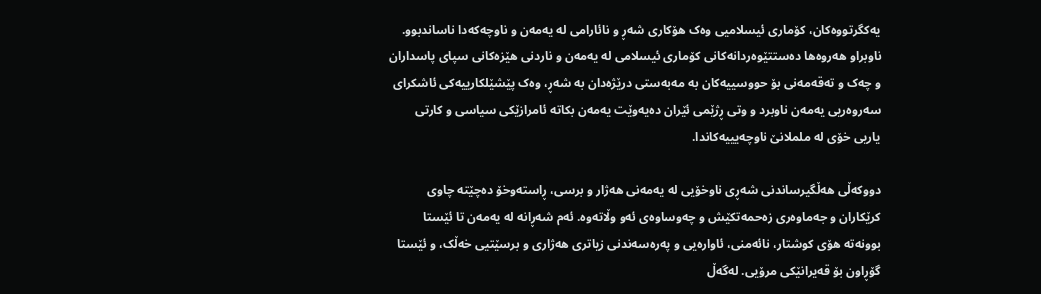یەکگرتووەکان، کۆماری ئیسلامیی وەک هۆکاری شەڕ و نائارامی لە یەمەن و ناوچەکەدا ناساندبوو. ناوبراو هەروەها دەستتێوەردانەکانی کۆماری ئیسلامی لە یەمەن و ناردنی هێزەکانی سپای پاسداران و چەک و تەقەمەنی بۆ حووسییەکان بە مەبەستی درێژەدان بە شەڕ، وەک پێشێلکارییەکی ئاشکرای سەروەریی یەمەن ناوبرد و وتی ڕژێمی ئێران دەیەوێت یەمەن بکاتە ئامرازێکی سیاسی و کارتی یاریی خۆی لە ململانێ ناوچەیییەکاندا.

دووکەڵی هەڵگیرساندنی شەڕی ناوخۆیی لە یەمەنی هەژار و برسی، ڕاستەوخۆ دەچێتە چاوی کرێکاران و جەماوەری زەحمەتکێش و چەوساوەی ئەو وڵاتەوە. ئەم شەڕانە لە یەمەن تا ئێستا بوونەتە هۆی کوشتار، نائەمنی، ئاوارەیی و پەرەسەندنی زیاتری هەژاری و برسێتیی خەڵک، و ئێستا گۆڕاون بۆ قەیرانێکی مرۆیی. لەگەڵ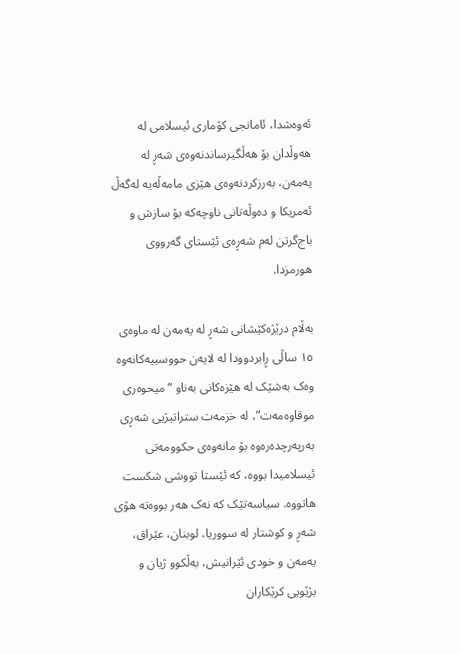ئەوەشدا، ئامانجی کۆماری ئیسلامی لە هەوڵدان بۆ هەڵگیرساندنەوەی شەڕ لە یەمەن، بەرزکردنەوەی هێزی مامەڵەیە لەگەڵ ئەمریکا و دەوڵەتانی ناوچەکە بۆ سازش و باج‌گرتن لەم شەڕەی ئێستای گەرووی هورمزدا.

بەڵام درێژەکێشانی شەڕ لە یەمەن لە ماوەی ١٥ ساڵی ڕابردوودا لە لایەن حووسییەکانەوە وەک بەشێک لە هێزەکانی بەناو “میحوەری موقاوەمەت”، لە خزمەت ستراتیژیی شەڕی بەرپەرچدەرەوە بۆ مانەوەی حکوومەتی ئیسلامیدا بووە، کە ئێستا تووشی شکست هاتووە. سیاسەتێک کە نەک هەر بووەتە هۆی شەڕ و کوشتار لە سووریا، لوبنان، عێراق، یەمەن و خودی ئێرانیش، بەڵکوو ژیان و بژێویی کرێکاران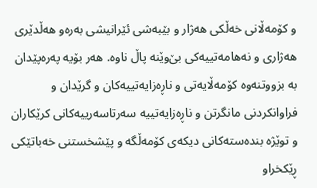و کۆمەڵانی خەڵکی هەژار و بێبەشی ئێرانیشی بەرەو هەڵدێری هەژاری و نەهامەتییەکی بێ‌وێنە پاڵ ناوە. هەر بۆیە پەرەپێدان بە بزووتنەوە کۆمەڵایەتی و ناڕەزایەتییەکان و گرێدان و فراوانکردنی مانگرتن و ناڕەزایەتییە سەرتاسەرییەکانی کرێکاران و توێژە بندەستەکانی دیکەی کۆمەڵگە و پێشخستنی خەباتێکی ڕێکخراو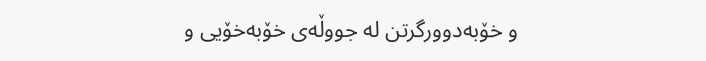و خۆبەدوورگرتن لە جووڵەی خۆبەخۆیی و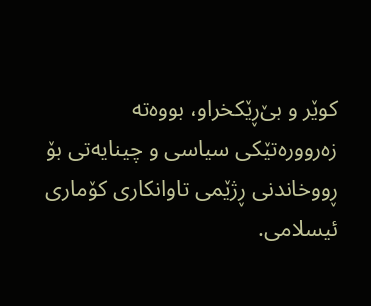کوێر و بێ‌ڕێکخراو، بووەتە زەروورەتێکی سیاسی و چینایەتی بۆ ڕووخاندنی ڕژێمی تاوانکاری کۆماری ئیسلامی.